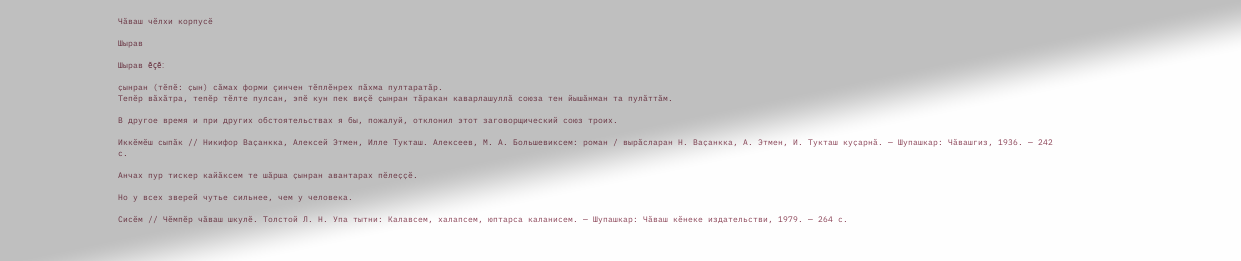Чӑваш чӗлхи корпусӗ

Шырав

Шырав ĕçĕ:

ҫынран (тĕпĕ: ҫын) сăмах форми çинчен тĕплĕнрех пăхма пултаратăр.
Тепӗр вӑхӑтра, тепӗр тӗлте пулсан, эпӗ кун пек виҫӗ ҫынран тӑракан каварлашуллӑ союза тен йышӑнман та пулӑттӑм.

В другое время и при других обстоятельствах я бы, пожалуй, отклонил этот заговорщический союз троих.

Иккӗмӗш сыпӑк // Никифор Ваҫанкка, Алексей Этмен, Илле Тукташ. Алексеев, М. А. Большевиксем: роман / вырӑсларан Н. Ваҫанкка, А. Этмен, И. Тукташ куҫарнӑ. — Шупашкар: Чӑвашгиз, 1936. — 242 с.

Анчах пур тискер кайӑксем те шӑрша ҫынран авантарах пӗлеҫҫӗ.

Но у всех зверей чутье сильнее, чем у человека.

Сисӗм // Чӗмпӗр чӑваш шкулӗ. Толстой Л. Н. Упа тытни: Калавсем, халапсем, юптарса каланисем. — Шупашкар: Чӑваш кӗнеке издательстви, 1979. — 264 с.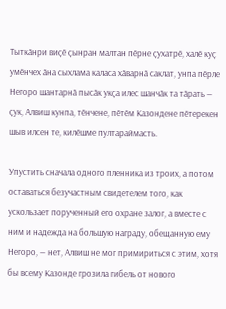Тыткӑнри виҫӗ ҫынран малтан пӗрне ҫухатрӗ, халӗ куҫ умӗнчех ӑна сыхлама каласа хӑварнӑ саклат, унпа пӗрле Негоро шантарнӑ пысӑк укҫа илес шанчӑк та тӑрать — ҫук, Алвиш кунпа, тӗнчене, пӗтӗм Казондене пӗтерекен шыв илсен те, килӗшме пултараймасть.

Упустить сначала одного пленника из троих, а потом оставаться безучастным свидетелем того, как ускользает порученный его охране залог, а вместе с ним и надежда на большую награду, обещанную ему Негоро, — нет, Алвиш не мог примириться с этим, хотя бы всему Казонде грозила гибель от нового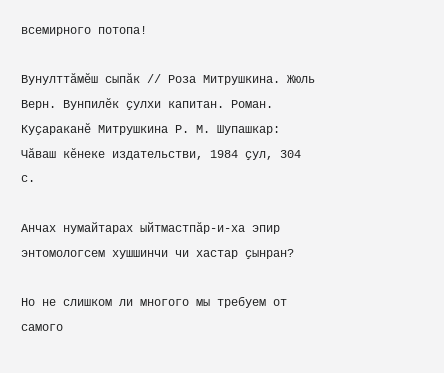всемирного потопа!

Вунулттӑмӗш сыпӑк // Роза Митрушкина. Жюль Верн. Вунпилӗк ҫулхи капитан. Роман. Куҫараканӗ Митрушкина Р. М. Шупашкар: Чӑваш кӗнеке издательстви, 1984 ҫул, 304 с.

Анчах нумайтарах ыйтмастпӑр-и-ха эпир энтомологсем хушшинчи чи хастар ҫынран?

Но не слишком ли многого мы требуем от самого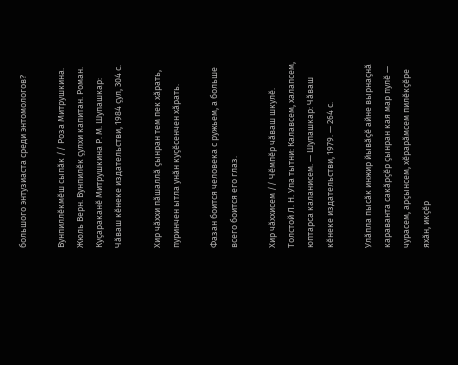большого энтузиаста среди энтомологов?

Вунпиллӗкмӗш сыпӑк // Роза Митрушкина. Жюль Верн. Вунпилӗк ҫулхи капитан. Роман. Куҫараканӗ Митрушкина Р. М. Шупашкар: Чӑваш кӗнеке издательстви, 1984 ҫул, 304 с.

Хир чӑххи пӑшаллӑ ҫынран тем пек хӑрать, пуринчен ытла унӑн куҫӗсенчен хӑрать.

Фазан боится человека с ружьем, а больше всего боится его глаз.

Хир чӑххисем // Чӗмпӗр чӑваш шкулӗ. Толстой Л. Н. Упа тытни: Калавсем, халапсем, юптарса каланисем. — Шупашкар: Чӑваш кӗнеке издательстви, 1979. — 264 с.

Улӑпла пысӑк инжир йывӑҫӗ айне вырнаҫнӑ караванта сакӑрҫӗр ҫынран кая мар пулӗ — чурасем, арҫынсем, хӗрарӑмсем пилӗкҫӗре яхӑн, икҫӗр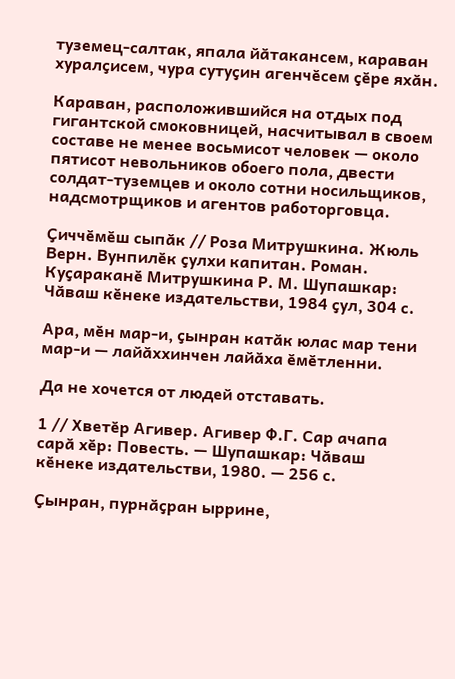туземец-салтак, япала йӑтакансем, караван хуралҫисем, чура сутуҫин агенчӗсем ҫӗре яхӑн.

Караван, расположившийся на отдых под гигантской смоковницей, насчитывал в своем составе не менее восьмисот человек — около пятисот невольников обоего пола, двести солдат-туземцев и около сотни носильщиков, надсмотрщиков и агентов работорговца.

Ҫиччӗмӗш сыпӑк // Роза Митрушкина. Жюль Верн. Вунпилӗк ҫулхи капитан. Роман. Куҫараканӗ Митрушкина Р. М. Шупашкар: Чӑваш кӗнеке издательстви, 1984 ҫул, 304 с.

Ара, мӗн мар-и, ҫынран катӑк юлас мар тени мар-и — лайӑххинчен лайӑха ӗмӗтленни.

Да не хочется от людей отставать.

1 // Хветӗр Агивер. Агивер Ф.Г. Сар ачапа сарӑ хӗр: Повесть. — Шупашкар: Чӑваш кӗнеке издательстви, 1980. — 256 с.

Ҫынран, пурнӑҫран ыррине,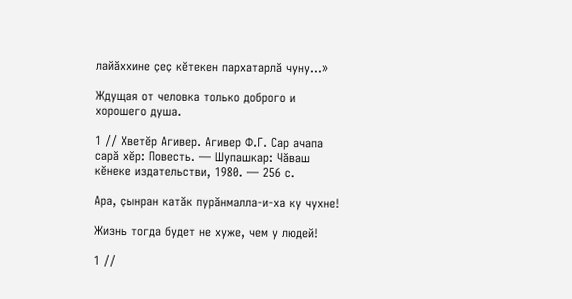лайӑххине ҫеҫ кӗтекен пархатарлӑ чуну…»

Ждущая от человка только доброго и хорошего душа.

1 // Хветӗр Агивер. Агивер Ф.Г. Сар ачапа сарӑ хӗр: Повесть. — Шупашкар: Чӑваш кӗнеке издательстви, 1980. — 256 с.

Ара, ҫынран катӑк пурӑнмалла-и-ха ку чухне!

Жизнь тогда будет не хуже, чем у людей!

1 //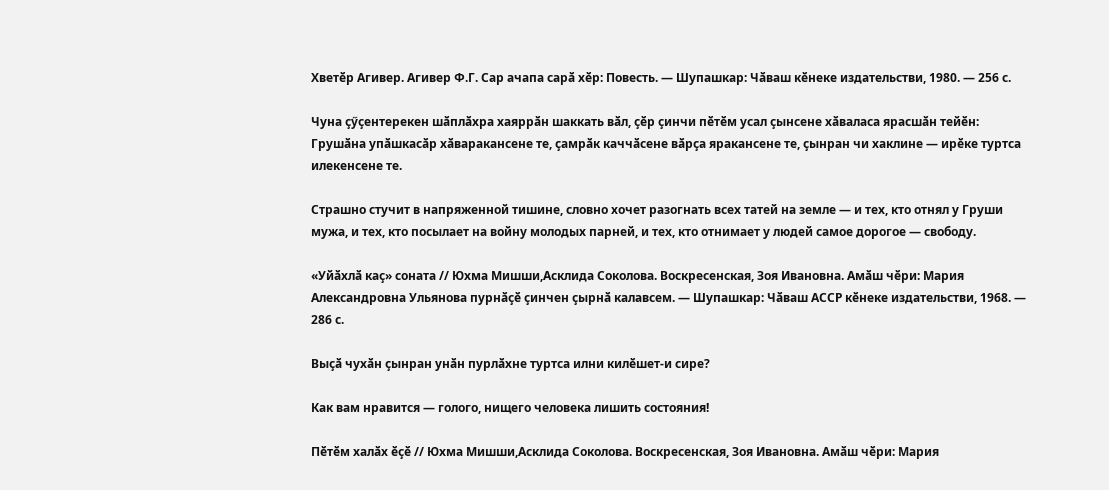Хветӗр Агивер. Агивер Ф.Г. Сар ачапа сарӑ хӗр: Повесть. — Шупашкар: Чӑваш кӗнеке издательстви, 1980. — 256 с.

Чуна ҫӳҫентерекен шӑплӑхра хаяррӑн шаккать вӑл, ҫӗр ҫинчи пӗтӗм усал ҫынсене хӑваласа ярасшӑн тейӗн: Грушӑна упӑшкасӑр хӑваракансене те, ҫамрӑк каччӑсене вӑрҫа яракансене те, ҫынран чи хаклине — ирӗке туртса илекенсене те.

Страшно стучит в напряженной тишине, словно хочет разогнать всех татей на земле — и тех, кто отнял у Груши мужа, и тех, кто посылает на войну молодых парней, и тех, кто отнимает у людей самое дорогое — свободу.

«Уйӑхлӑ каҫ» соната // Юхма Мишши,Асклида Соколова. Воскресенская, Зоя Ивановна. Амӑш чӗри: Мария Александровна Ульянова пурнӑҫӗ ҫинчен ҫырнӑ калавсем. — Шупашкар: Чӑваш АССР кӗнеке издательстви, 1968. — 286 с.

Выҫӑ чухӑн ҫынран унӑн пурлӑхне туртса илни килӗшет-и сире?

Как вам нравится — голого, нищего человека лишить состояния!

Пӗтӗм халӑх ӗҫӗ // Юхма Мишши,Асклида Соколова. Воскресенская, Зоя Ивановна. Амӑш чӗри: Мария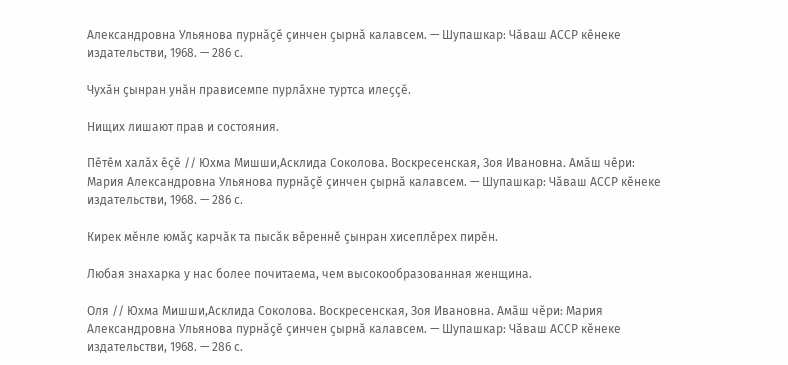Александровна Ульянова пурнӑҫӗ ҫинчен ҫырнӑ калавсем. — Шупашкар: Чӑваш АССР кӗнеке издательстви, 1968. — 286 с.

Чухӑн ҫынран унӑн прависемпе пурлӑхне туртса илеҫҫӗ.

Нищих лишают прав и состояния.

Пӗтӗм халӑх ӗҫӗ // Юхма Мишши,Асклида Соколова. Воскресенская, Зоя Ивановна. Амӑш чӗри: Мария Александровна Ульянова пурнӑҫӗ ҫинчен ҫырнӑ калавсем. — Шупашкар: Чӑваш АССР кӗнеке издательстви, 1968. — 286 с.

Кирек мӗнле юмӑҫ карчӑк та пысӑк вӗреннӗ ҫынран хисеплӗрех пирӗн.

Любая знахарка у нас более почитаема, чем высокообразованная женщина.

Оля // Юхма Мишши,Асклида Соколова. Воскресенская, Зоя Ивановна. Амӑш чӗри: Мария Александровна Ульянова пурнӑҫӗ ҫинчен ҫырнӑ калавсем. — Шупашкар: Чӑваш АССР кӗнеке издательстви, 1968. — 286 с.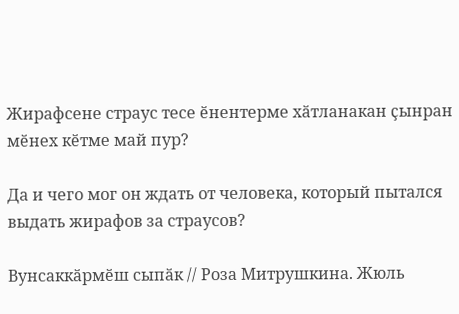Жирафсене страус тесе ӗнентерме хӑтланакан ҫынран мӗнех кӗтме май пур?

Да и чего мог он ждать от человека, который пытался выдать жирафов за страусов?

Вунсаккӑрмӗш сыпӑк // Роза Митрушкина. Жюль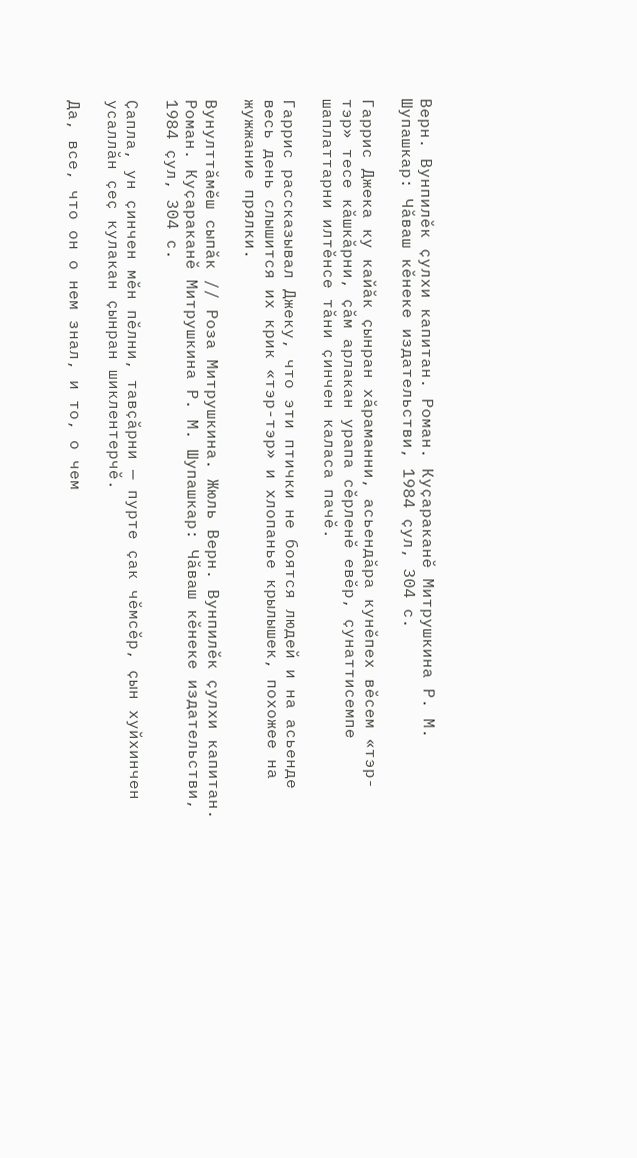Верн. Вунпилӗк ҫулхи капитан. Роман. Куҫараканӗ Митрушкина Р. М. Шупашкар: Чӑваш кӗнеке издательстви, 1984 ҫул, 304 с.

Гаррис Джека ку кайӑк ҫынран хӑраманни, асьендӑра кунӗпех вӗсем «тэр-тэр» тесе кӑшкӑрни, ҫӑм арлакан урапа сӗрленӗ евӗр, ҫунаттисемпе шаплаттарни илтӗнсе тӑни ҫинчен каласа пачӗ.

Гаррис рассказывал Джеку, что эти птички не боятся людей и на асьенде весь день слышится их крик «тэр-тэр» и хлопанье крылышек, похожее на жужжание прялки.

Вунулттӑмӗш сыпӑк // Роза Митрушкина. Жюль Верн. Вунпилӗк ҫулхи капитан. Роман. Куҫараканӗ Митрушкина Р. М. Шупашкар: Чӑваш кӗнеке издательстви, 1984 ҫул, 304 с.

Ҫапла, ун ҫинчен мӗн пӗлни, тавҫӑрни — пурте ҫак чӗмсӗр, ҫын хуйхинчен усаллӑн ҫеҫ кулакан ҫынран шиклентерчӗ.

Да, все, что он о нем знал, и то, о чем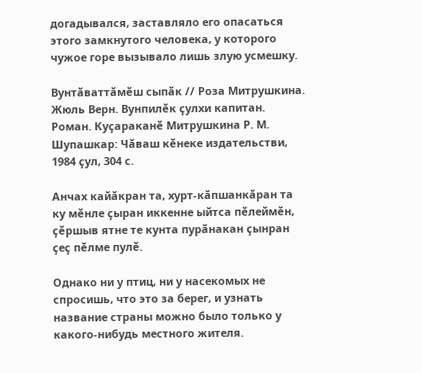догадывался, заставляло его опасаться этого замкнутого человека, у которого чужое горе вызывало лишь злую усмешку.

Вунтӑваттӑмӗш сыпӑк // Роза Митрушкина. Жюль Верн. Вунпилӗк ҫулхи капитан. Роман. Куҫараканӗ Митрушкина Р. М. Шупашкар: Чӑваш кӗнеке издательстви, 1984 ҫул, 304 с.

Анчах кайӑкран та, хурт-кӑпшанкӑран та ку мӗнле ҫыран иккенне ыйтса пӗлеймӗн, ҫӗршыв ятне те кунта пурӑнакан ҫынран ҫеҫ пӗлме пулӗ.

Однако ни у птиц, ни у насекомых не спросишь, что это за берег, и узнать название страны можно было только у какого-нибудь местного жителя.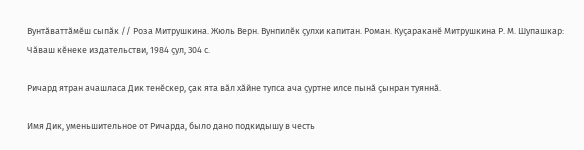Вунтӑваттӑмӗш сыпӑк // Роза Митрушкина. Жюль Верн. Вунпилӗк ҫулхи капитан. Роман. Куҫараканӗ Митрушкина Р. М. Шупашкар: Чӑваш кӗнеке издательстви, 1984 ҫул, 304 с.

Ричард ятран ачашласа Дик тенӗскер, ҫак ята вӑл хӑйне тупса ача ҫуртне илсе пынӑ ҫынран туяннӑ.

Имя Дик, уменьшительное от Ричарда, было дано подкидышу в честь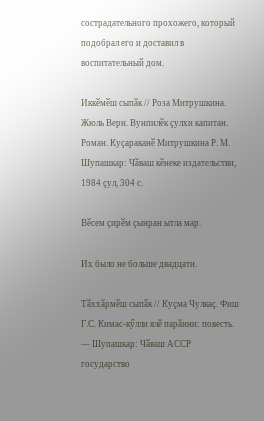сострадательного прохожего, который подобрал его и доставил в воспитательный дом.

Иккӗмӗш сыпӑк // Роза Митрушкина. Жюль Верн. Вунпилӗк ҫулхи капитан. Роман. Куҫараканӗ Митрушкина Р. М. Шупашкар: Чӑваш кӗнеке издательстви, 1984 ҫул, 304 с.

Вӗсем ҫирӗм ҫынран ытла мар.

Их было не больше двадцати.

Тӑххӑрмӗш сыпӑк // Куҫма Чулкаҫ. Фиш Г.С. Кимас-кӳлли ялӗ парӑнни: повесть. — Шупашкар: Чӑваш АССР государство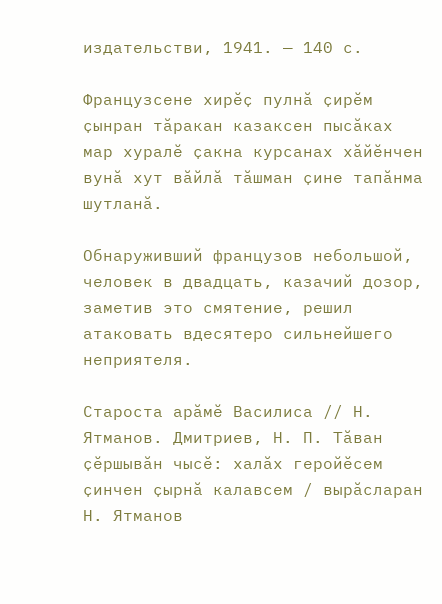издательстви, 1941. — 140 с.

Французсене хирӗҫ пулнӑ ҫирӗм ҫынран тӑракан казаксен пысӑках мар хуралӗ ҫакна курсанах хӑйӗнчен вунӑ хут вӑйлӑ тӑшман ҫине тапӑнма шутланӑ.

Обнаруживший французов небольшой, человек в двадцать, казачий дозор, заметив это смятение, решил атаковать вдесятеро сильнейшего неприятеля.

Староста арӑмӗ Василиса // Н. Ятманов. Дмитриев, Н. П. Тӑван ҫӗршывӑн чысӗ: халӑх геройӗсем ҫинчен ҫырнӑ калавсем / вырӑсларан Н. Ятманов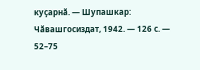куҫарнӑ. — Шупашкар: Чӑвашгосиздат, 1942. — 126 с. — 52–75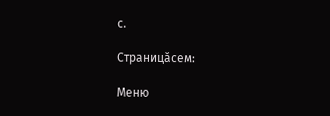с.

Страницăсем:

Меню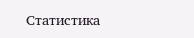Статистика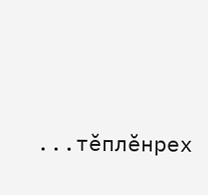...тĕплӗнрех